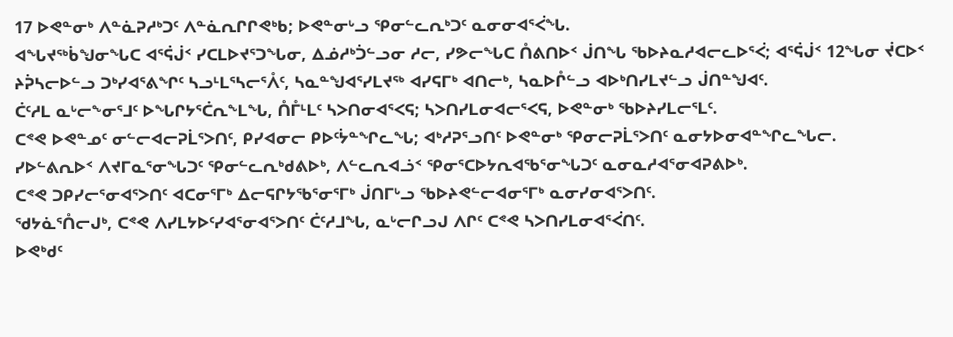17 ᐅᕙᓐᓂᒃ ᐱᓐᓈᕈᓱᒃᑐᑦ ᐱᓐᓈᕆᒋᒋᕙᒃᑲ; ᐅᕙᓐᓂᒡᓗ ᕿᓂᓪᓚᕆᒃᑐᑦ ᓇᓂᓂᐊᕐᐹᖓ.
ᐊᖓᔪᖅᑳᖑᓂᖓᑕ ᐊᕐᕌᒎᑉ ᓯᑕᒪᐅᔪᕐᑐᖓᓂ, ᐃᓅᓱᒃᑑᓪᓗᓂ ᓱᓕ, ᓯᕗᓕᖓᑕ ᑍᕕᑎᐅᑉ ᒎᑎᖓ ᖃᐅᔨᓇᓱᐊᓕᓚᐅᕐᐹ; ᐊᕐᕌᒎᑉ 12ᖓᓂ ᔫᑕᐅᑉ ᔨᕉᓴᓕᐅᓪᓗ ᑐᒃᓯᐊᕐᕕᖏᑦ ᓴᓗᒻᒪᕐᓴᓕᕐᐰᑦ, ᓴᓇᓐᖑᐊᕐᓯᒪᔪᖅ ᐊᓯᕋᒥᒃ ᐊᑎᓕᒃ, ᓴᓇᐅᒊᓪᓗ ᐊᐅᒃᑎᓯᒪᔪᓪᓗ ᒎᑎᓐᖑᐊᑦ.
ᑖᑦᓱᒪ ᓇᒡᓕᖕᓂᕐᒧᑦ ᐅᖓᒋᔭᕐᑖᕆᖕᒪᖓ, ᑍᒤᒻᒪᑦ ᓴᐳᑎᓂᐊᕐᐸᕋ; ᓴᐳᑎᓯᒪᓂᐊᓕᕐᐸᕋ, ᐅᕙᓐᓂᒃ ᖃᐅᔨᓯᒪᓕᕐᒪᑦ.
ᑕᕝᕙ ᐅᕙᓐᓄᑦ ᓂᓪᓕᐊᓕᕈᒫᕐᐳᑎᑦ, ᑭᓯᐊᓂᓕ ᑭᐅᑦᔮᓐᖏᓚᖓ; ᐊᒃᓱᕈᕐᓗᑎᑦ ᐅᕙᓐᓂᒃ ᕿᓂᓕᕈᒫᕐᐳᑎᑦ ᓇᓂᔭᐅᓂᐊᓐᖏᓚᖓᓕ.
ᓯᐅᓪᕕᕆᐅᑉ ᐱᔪᒥᓇᕐᓂᖓᑐᑦ ᕿᓂᓪᓚᕆᒃᑯᕕᐅᒃ, ᐱᓪᓚᕆᐊᓘᑉ ᕿᓂᕐᑕᐅᔭᕆᐊᖃᕐᓂᖓᑐᑦ ᓇᓂᓇᓱᐊᕐᓂᐊᕈᕕᐅᒃ.
ᑕᕝᕙ ᑐᑭᓯᓕᕐᓂᐊᕐᐳᑎᑦ ᐊᑕᓂᕐᒥᒃ ᐃᓕᕋᒋᔭᖃᕐᓂᕐᒥᒃ ᒎᑎᒥᒡᓗ ᖃᐅᔨᕙᓪᓕᐊᓂᕐᒥᒃ ᓇᓂᓯᓂᐊᕐᐳᑎᑦ.
ᖁᔭᓈᕐᑍᓕᒍᒃ, ᑕᕝᕙ ᐱᓯᒪᔭᐅᑦᓯᐊᕐᓂᐊᕐᐳᑎᑦ ᑖᑦᓱᒧᖓ, ᓇᒡᓕᒋᓗᒍ ᐱᒋᑦ ᑕᕝᕙ ᓴᐳᑎᓯᒪᓂᐊᕐᐹᑎᑦ.
ᐅᕙᒃᑯᑦ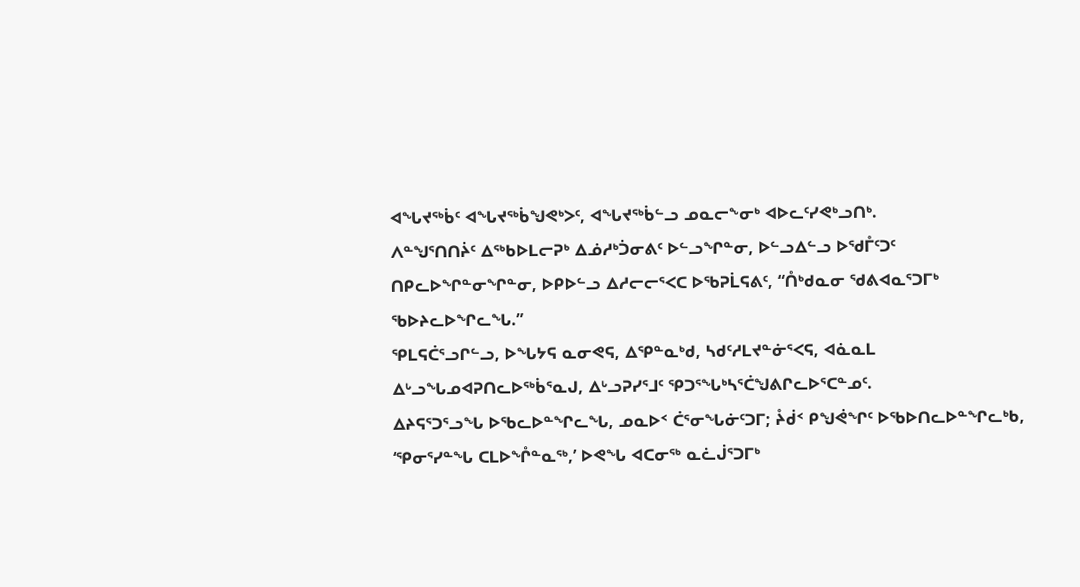ᐊᖓᔪᖅᑳᑦ ᐊᖓᔪᖅᑳᖑᕙᒃᐳᑦ, ᐊᖓᔪᖅᑳᓪᓗ ᓄᓇᓕᖕᓂᒃ ᐊᐅᓚᑦᓯᕙᒃᓗᑎᒃ.
ᐱᓐᖑᕐᑎᑎᔩᑦ ᐃᖅᑲᐅᒪᓕᕈᒃ ᐃᓅᓱᒃᑑᓂᕕᑦ ᐅᓪᓗᖏᓐᓂ, ᐅᓪᓗᐃᓪᓗ ᐅᖁᒤᑦᑐᑦ ᑎᑭᓚᐅᖏᓐᓂᖏᓐᓂ, ᐅᑭᐅᓪᓗ ᐃᓱᓕᓕᕐᐸᑕ ᐅᖃᕈᒫᕋᕕᑦ, “ᑍᒃᑯᓇᓂ ᖁᕕᐊᓇᕐᑐᒥᒃ ᖃᐅᔨᓚᐅᖏᓚᖓ.”
ᕿᒪᕋᑖᕐᓗᒋᓪᓗ, ᐅᖓᔭᕋ ᓇᓂᕙᕋ, ᐃᕿᓐᓇᒃᑯ, ᓴᑯᑦᓱᒪᔪᓐᓃᕐᐸᕋ, ᐊᓈᓇᒪ ᐃᒡᓗᖓᓄᐊᕈᑎᓚᐅᖅᑳᕐᓇᒍ, ᐃᒡᓗᕈᓯᕐᒧᑦ ᕿᑐᕐᖓᒃᓴᕐᑖᖑᕕᒋᓚᐅᕐᑕᓐᓄᑦ.
ᐃᔨᕋᕐᑐᕐᓗᖓ ᐅᖃᓚᐅᓐᖏᓚᖓ, ᓄᓇᐅᑉ ᑖᕐᓂᖓᓃᑦᑐᒥ; ᔧᑰᑉ ᑭᖑᕚᖏᑦ ᐅᖃᐅᑎᓚᐅᓐᖏᓚᒃᑲ, ‘ᕿᓂᕐᓯᓐᖓ ᑕᒪᐅᖎᓐᓇᖅ,’ ᐅᕙᖓ ᐊᑕᓂᖅ ᓇᓛᒎᕐᑐᒥᒃ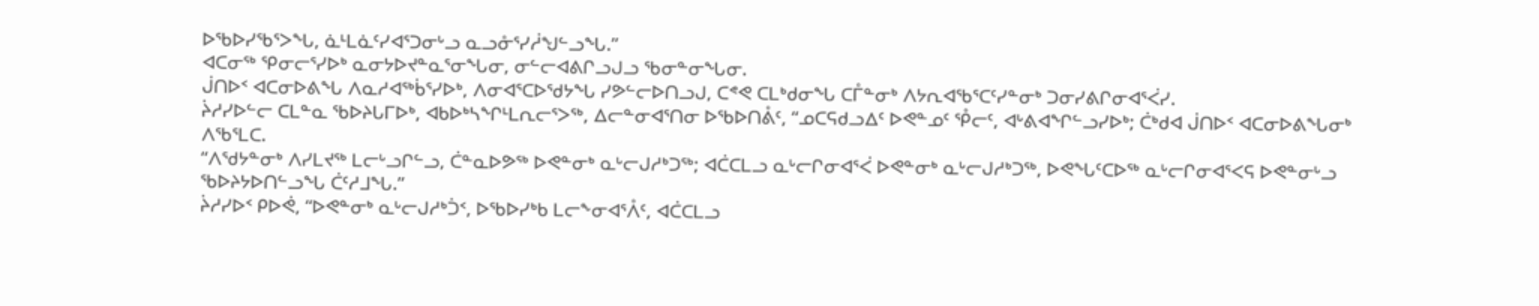ᐅᖃᐅᓯᖃᕐᐳᖓ, ᓈᒻᒪᓈᑦᓯᐊᕐᑐᓂᒡᓗ ᓇᓗᓁᕐᓯᓲᖑᓪᓗᖓ.”
ᐊᑕᓂᖅ ᕿᓂᓕᕐᓯᐅᒃ ᓇᓂᔭᐅᔪᓐᓇᕐᓂᖓᓂ, ᓂᓪᓕᐊᕕᒋᓗᒍᓗ ᖃᓂᓐᓂᖓᓂ.
ᒎᑎᐅᑉ ᐊᑕᓂᐅᕕᖓ ᐱᓇᓱᐊᖅᑳᕐᓯᐅᒃ, ᐱᓂᐊᕐᑕᐅᖁᔭᖓ ᓯᕗᓪᓕᐅᑎᓗᒍ, ᑕᕝᕙ ᑕᒪᒃᑯᓂᖓ ᑕᒤᓐᓂᒃ ᐱᔭᕆᐊᖃᕐᑕᑦᓯᓐᓂᒃ ᑐᓂᓯᕕᒋᓂᐊᕐᐹᓯ.
ᔩᓱᓯᐅᓪᓕ ᑕᒪᓐᓇ ᖃᐅᔨᒐᒥᐅᒃ, ᐊᑲᐅᒃᓴᖏᒻᒪᕆᓕᕐᐳᖅ, ᐃᓕᓐᓂᐊᕐᑎᓂ ᐅᖃᐅᑎᕔᑦ, “ᓄᑕᕋᑯᓗᐃᑦ ᐅᕙᓐᓄᑦ ᕾᓕᑦ, ᐊᒡᕕᐊᖏᓪᓗᓯᐅᒃ; ᑖᒃᑯᐊ ᒎᑎᐅᑉ ᐊᑕᓂᐅᕕᖓᓂᒃ ᐱᖃᕐᒪᑕ.
“ᐱᖁᔭᓐᓂᒃ ᐱᓯᒪᔪᖅ ᒪᓕᒡᓗᒋᓪᓗ, ᑖᓐᓇᐅᕗᖅ ᐅᕙᓐᓂᒃ ᓇᒡᓕᒍᓱᒃᑐᖅ; ᐊᑖᑕᒪᓗ ᓇᒡᓕᒋᓂᐊᕐᐹ ᐅᕙᓐᓂᒃ ᓇᒡᓕᒍᓱᒃᑐᖅ, ᐅᕙᖓᑦᑕᐅᖅ ᓇᒡᓕᒋᓂᐊᕐᐸᕋ ᐅᕙᓐᓂᒡᓗ ᖃᐅᔨᔭᐅᑎᓪᓗᖓ ᑖᑦᓱᒧᖓ.”
ᔩᓱᓯᐅᑉ ᑭᐅᕚ, “ᐅᕙᓐᓂᒃ ᓇᒡᓕᒍᓱᒃᑑᑉ, ᐅᖃᐅᓯᒃᑲ ᒪᓕᖕᓂᐊᕐᐰᑦ, ᐊᑖᑕᒪᓗ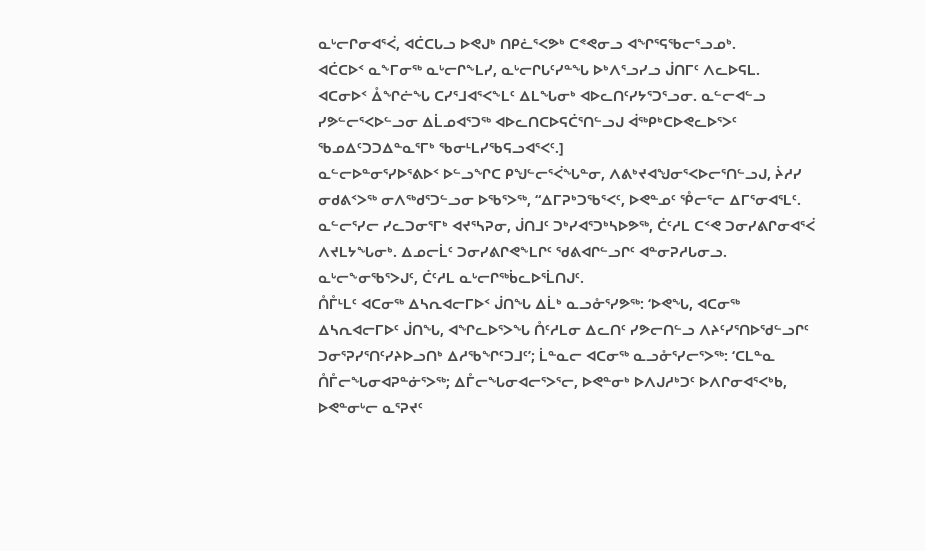ᓇᒡᓕᒋᓂᐊᕐᐹ, ᐊᑖᑕᒐᓗ ᐅᕙᒍᒃ ᑎᑭᓛᕐᐸᕗᒃ ᑕᕝᕙᓂᓗ ᐊᖏᕐᕋᖃᓕᕐᓗᓄᒃ.
ᐊᑖᑕᐅᑉ ᓇᖕᒥᓂᖅ ᓇᒡᓕᒋᖕᒪᓯ, ᓇᒡᓕᒋᒐᑦᓯᓐᖓ ᐅᒃᐱᕐᓗᓯᓗ ᒎᑎᒥᑦ ᐱᓚᐅᕋᒪ.
ᐊᑕᓂᐅᑉ ᐂᖏᓖᖓ ᑕᓯᕐᒧᐊᕐᐸᖕᒪᑦ ᐃᒪᖓᓂᒃ ᐊᐅᓚᑎᑦᓯᔭᕐᑐᕐᓗᓂ. ᓇᓪᓕᐊᓪᓗ ᓯᕗᓪᓕᕐᐸᐅᓪᓗᓂ ᐃᒫᓄᐊᕐᑐᖅ ᐊᐅᓚᑎᑕᐅᕋᑖᕐᑎᓪᓗᒍ ᐋᖅᑭᒃᑕᐅᕙᓚᐅᕐᐳᑦ ᖃᓄᐃᑦᑐᑐᐃᓐᓇᕐᒥᒃ ᖃᓂᒻᒪᓯᖃᕋᓗᐊᕐᐸᑦ.]
ᓇᓪᓕᐅᓐᓂᕐᓯᐅᕐᕕᐅᑉ ᐅᓪᓗᖏᑕ ᑭᖑᓪᓕᕐᐹᖓᓐᓂ, ᐱᕕᒃᔪᐊᖑᓂᕐᐸᐅᓕᕐᑎᓪᓗᒍ, ᔩᓱᓯ ᓂᑯᕕᑉᐳᖅ ᓂᐱᖅᑯᕐᑐᓪᓗᓂ ᐅᖃᕐᐳᖅ, “ᐃᒥᕈᒃᑐᖃᕐᐸᑦ, ᐅᕙᓐᓄᑦ ᕾᓕᕐᓕ ᐃᒥᕐᓂᐊᕐᒪᑦ.
ᓇᓪᓕᕐᓯᓕ ᓯᓚᑐᓂᕐᒥᒃ ᐊᔪᕐᓴᕈᓂ, ᒎᑎᒧᑦ ᑐᒃᓯᐊᕐᑐᒃᓴᐅᕗᖅ, ᑖᑦᓱᒪ ᑕᑉᕙ ᑐᓂᓯᕕᒋᓂᐊᕐᐹ ᐱᔪᒪᔭᖓᓂᒃ. ᐃᓄᓕᒫᑦ ᑐᓂᓯᕕᒋᕙᖕᒪᒋᑦ ᖁᕕᐊᒋᓪᓗᒋᑦ ᐊᓐᓂᕈᓱᒐᓂᓗ.
ᓇᒡᓕᖕᓂᖃᕐᐳᒍᑦ, ᑖᑦᓱᒪ ᓇᒡᓕᒋᖅᑳᓚᐅᕐᒫᑎᒍᑦ.
ᑍᒤᒻᒪᑦ ᐊᑕᓂᖅ ᐃᓴᕆᐊᓕᒥᐅᑉ ᒎᑎᖓ ᐃᒫᒃ ᓇᓗᓁᕐᓯᕗᖅ: ‘ᐅᕙᖓ, ᐊᑕᓂᖅ ᐃᓴᕆᐊᓕᒥᐅᑦ ᒎᑎᖓ, ᐊᖏᓚᐅᕐᐳᖓ ᑍᑦᓱᒪᓂ ᐃᓚᑎᑦ ᓯᕗᓕᑎᓪᓗ ᐱᔨᑦᓯᕐᑎᐅᖁᓪᓗᒋᑦ ᑐᓂᕐᕈᓯᕐᑎᑦᓯᔨᐅᓗᑎᒃ ᐃᓱᖃᖏᑦᑐᒧᑦ’; ᒫᓐᓇᓕ ᐊᑕᓂᖅ ᓇᓗᓁᕐᓯᓕᕐᐳᖅ: ‘ᑕᒪᓐᓇ ᑍᒤᓕᖓᓂᐊᕈᓐᓃᕐᐳᖅ; ᐃᒤᓕᖓᓂᐊᓕᕐᐳᕐᓕ, ᐅᕙᓐᓂᒃ ᐅᐱᒍᓱᒃᑐᑦ ᐅᐱᒋᓂᐊᕐᐸᒃᑲ, ᐅᕙᓐᓂᒡᓕ ᓇᕐᕈᔪᑦ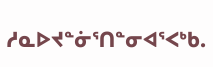ᓱᓇᐅᔪᓐᓃᕐᑎᓐᓂᐊᕐᐸᒃᑲ.